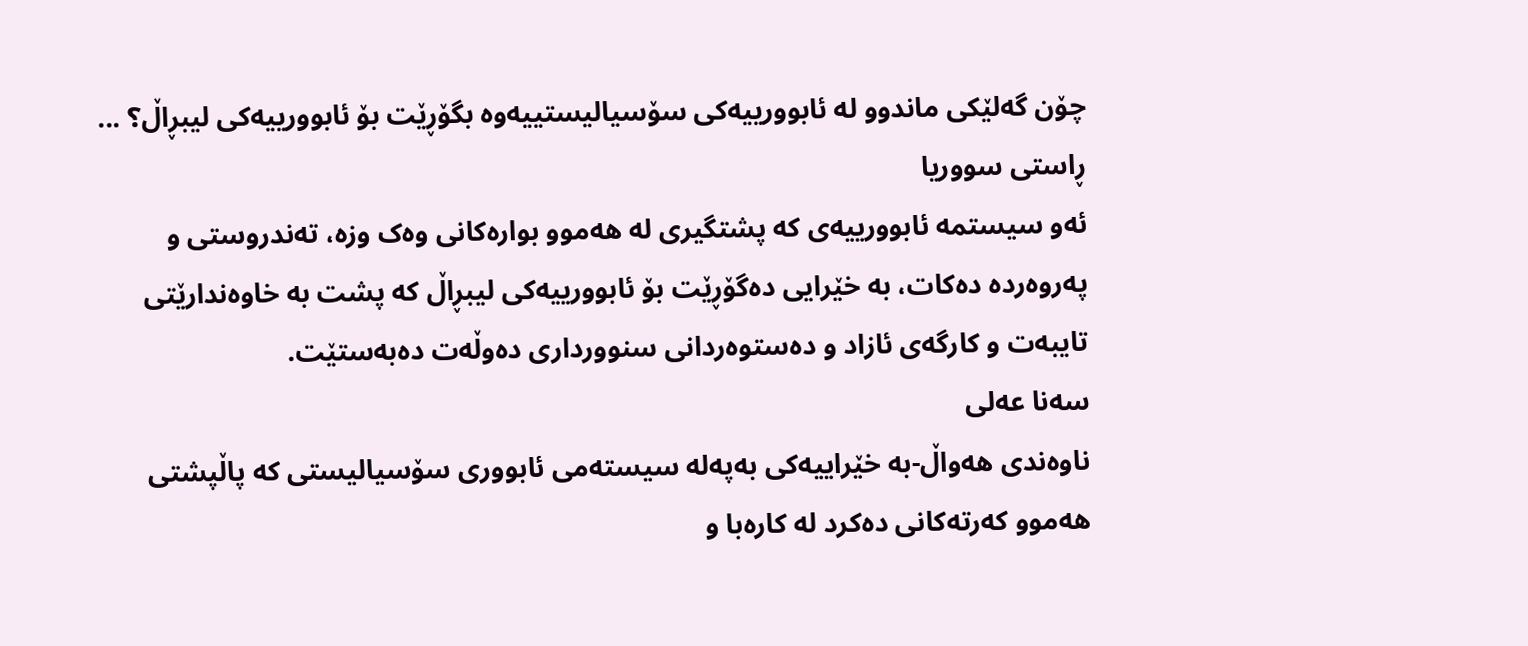چۆن گەلێکی ماندوو لە ئابوورییەکی سۆسیالیستییەوە بگۆڕێت بۆ ئابوورییەکی لیبڕاڵ؟ ... ڕاستی سووریا
ئەو سیستمە ئابوورییەی کە پشتگیری لە هەموو بوارەکانی وەک وزە، تەندروستی و پەروەردە دەکات، بە خێرایی دەگۆڕێت بۆ ئابوورییەکی لیبڕاڵ کە پشت بە خاوەندارێتی تایبەت و کارگەی ئازاد و دەستوەردانی سنوورداری دەوڵەت دەبەستێت.
سەنا عەلی
ناوەندی هەواڵ-بە خێراییەکی بەپەلە سیستەمی ئابووری سۆسیالیستی کە پاڵپشتی هەموو کەرتەکانی دەکرد لە کارەبا و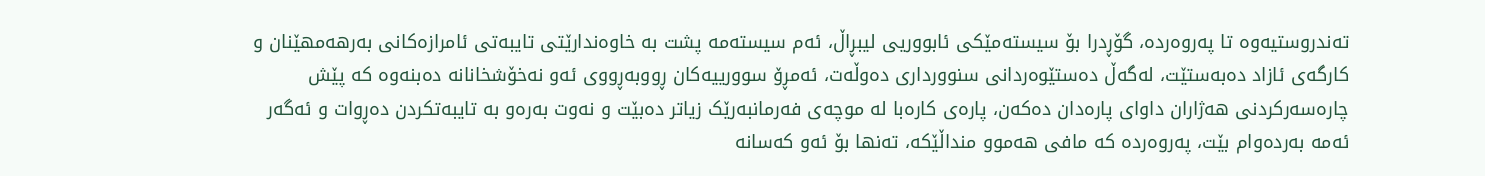تەندروستیەوە تا پەروەردە، گۆڕدرا بۆ سیستەمێکی ئابووریی لیبڕاڵ، ئەم سیستەمە پشت بە خاوەندارێتی تایبەتی ئامرازەکانی بەرهەمهێنان و کارگەی ئازاد دەبەستێت، لەگەڵ دەستێوەردانی سنوورداری دەوڵەت، ئەمڕۆ سوورییەکان ڕووبەڕووی ئەو نەخۆشخانانە دەبنەوە کە پێش چارەسەرکردنی هەژاران داوای پارەدان دەکەن، پارەی کارەبا لە موچەی فەرمانبەرێک زیاتر دەبێت و نەوت بەرەو بە تایبەتکردن دەڕوات و ئەگەر ئەمە بەردەوام بێت، پەروەردە کە مافی هەموو منداڵێکە، تەنها بۆ ئەو کەسانە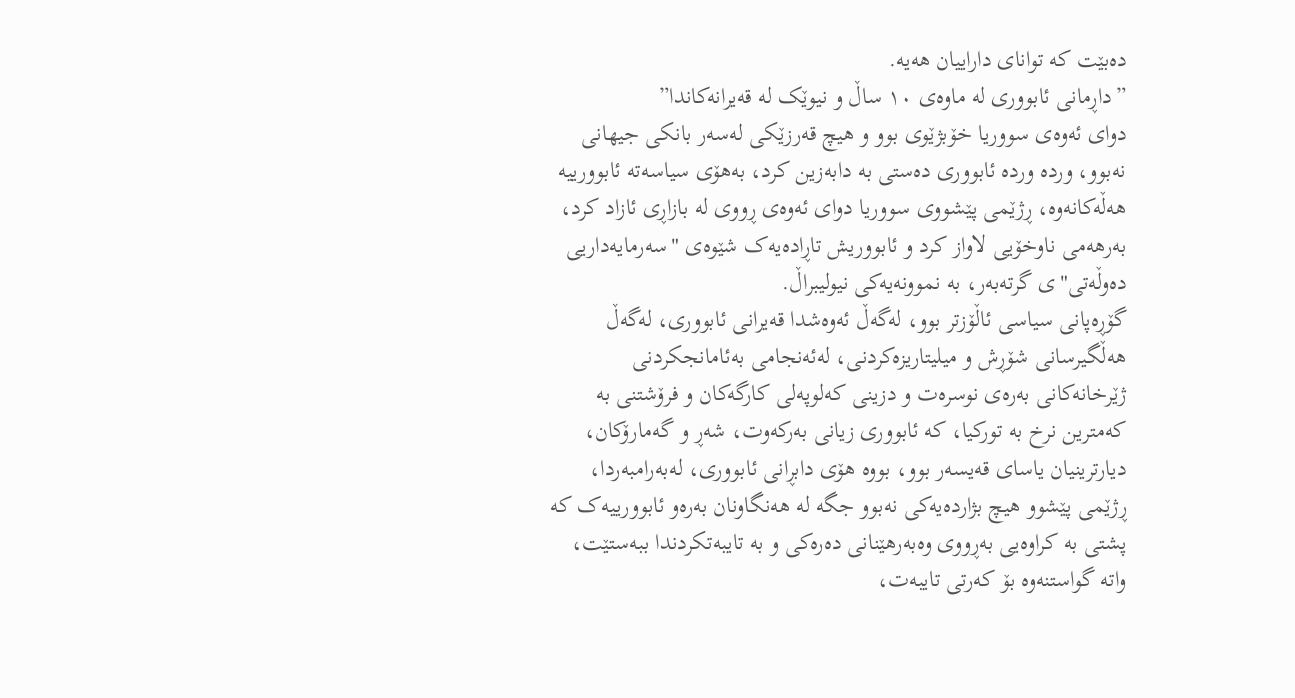دەبێت کە توانای داراییان هەیە.
”داڕمانی ئابووری لە ماوەی ١٠ ساڵ و نیوێک لە قەیرانەکاندا”
دوای ئەوەی سووریا خۆبژێوی بوو و هیچ قەرزێکی لەسەر بانکی جیهانی نەبوو، وردە وردە ئابووری دەستی بە دابەزین کرد، بەهۆی سیاسەتە ئابوورییە هەڵەکانەوە، ڕژێمی پێشووی سووریا دوای ئەوەی ڕووی لە بازاڕی ئازاد کرد، بەرهەمی ناوخۆیی لاواز کرد و ئابووریش تاڕادەیەک شێوەی "سەرمایەداریی دەوڵەتی"ی گرتەبەر، بە نموونەیەکی نیولیبراڵ.
گۆڕەپانی سیاسی ئاڵۆزتر بوو، لەگەڵ ئەوەشدا قەیرانی ئابووری، لەگەڵ هەڵگیرسانی شۆڕش و میلیتاریزەکردنی، لەئەنجامی بەئامانجکردنی ژێرخانەکانی بەرەی نوسرەت و دزینی کەلوپەلی کارگەکان و فرۆشتنی بە کەمترین نرخ بە تورکیا، کە ئابووری زیانی بەرکەوت، شەڕ و گەمارۆکان، دیارترینیان یاسای قەیسەر بوو، بووە هۆی دابڕانی ئابووری، لەبەرامبەردا، ڕژێمی پێشوو هیچ بژاردەیەکی نەبوو جگە لە هەنگاونان بەرەو ئابوورییەک کە پشتی بە کراوەیی بەڕووی وەبەرهێنانی دەرەکی و بە تایبەتکردندا ببەستێت، واتە گواستنەوە بۆ کەرتی تایبەت،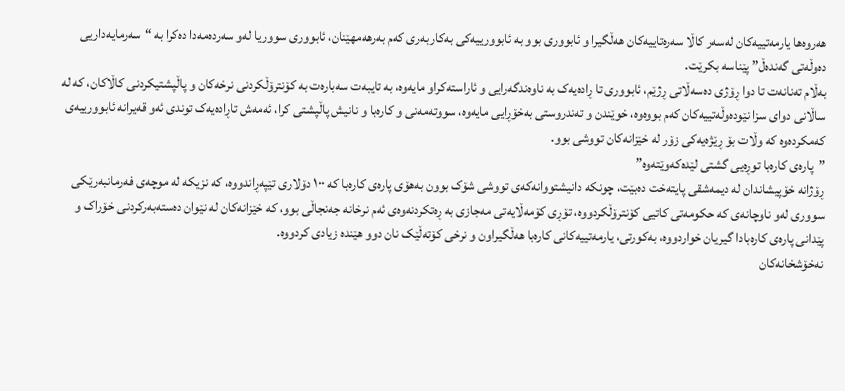هەروەها یارمەتییەکان لەسەر کاڵا سەرەتاییەکان هەڵگیرا و ئابووری بوو بە ئابوورییەکی بەکاربەری کەم بەرهەمهێنان، ئابووری سووریا لەو سەردەمەدا دەکرا بە “سەرمایەداریی دەوڵەتی گەندەڵ” پێناسە بکرێت.
بەڵام تەنانەت تا دوا ڕۆژی دەسەڵاتی ڕژێم، ئابووری تا ڕادەیەک بە ناوەندگەرایی و ئاراستەکراو مایەوە، بە تایبەت سەبارەت بە کۆنترۆڵکردنی نرخەکان و پاڵپشتیکردنی کاڵاکان، کە لە ساڵانی دوای سزا نێودەوڵەتییەکان کەم بووەوە، خوێندن و تەندروستی بەخۆڕایی مایەوە، سووتەمەنی و کارەبا و نانیش پاڵپشتی کرا، ئەمەش تاڕادەیەک توندی ئەو قەیرانە ئابوورییەی کەمکردەوە کە وڵات بۆ ڕێژەیەکی زۆر لە خێزانەکان تووشی بوو.
”پارەی کارەبا توڕەیی گشتی لێدەکەوێتەوە”
ڕۆژانە خۆپیشاندان لە دیمەشقی پایتەخت دەبێت، چونکە دانیشتووانەکەی تووشی شۆک بوون بەهۆی پارەی کارەبا کە ١٠٠ دۆلاری تێپەڕاندووە، کە نزیکە لە موچەی فەرمانبەرێکی سووری لەو ناوچانەی کە حکومەتی کاتیی کۆنترۆڵکردووە، تۆڕی کۆمەڵایەتی مەجازی بە ڕەتکردنەوەی ئەم نرخانە جەنجاڵی بوو، کە خێزانەکان لە نێوان دەستەبەرکردنی خۆراک و پێدانی پارەی کارەبادا گیریان خواردووە، بەکورتی، یارمەتییەکانی کارەبا هەڵگیراون و نرخی کۆتەڵێک نان دوو هێندە زیادی کردووە.
نەخۆشخانەکان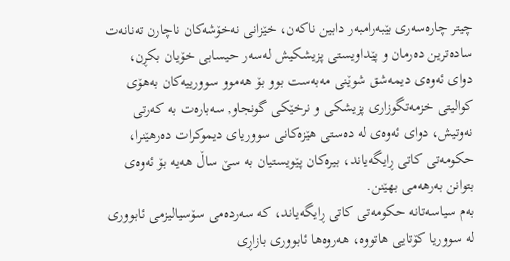چیتر چارەسەری بێبەرامبەر دابین ناکەن، خێزانی نەخۆشەکان ناچارن تەنانەت سادەترین دەرمان و پێداویستی پزیشکیش لەسەر حیسابی خۆیان بکڕن، دوای ئەوەی دیمەشق شوێنی مەبەست بوو بۆ هەموو سوورییەکان بەهۆی کوالیتی خزمەتگوزاری پزیشکی و نرخێکی گونجاو, سەبارەت بە کەرتی نەوتیش، دوای ئەوەی لە دەستی هێزەکانی سووریای دیموکرات دەرهێنرا، حکومەتی کاتی ڕایگەیاند، بیرەکان پێویستیان بە سێ ساڵ هەیە بۆ ئەوەی بتوانن بەرهەمی بهێنن.
بەم سیاسەتانە حکومەتی کاتی ڕایگەیاند، کە سەردەمی سۆسیالیزمی ئابووری لە سووریا کۆتایی هاتووە، هەروەها ئابووری بازاڕی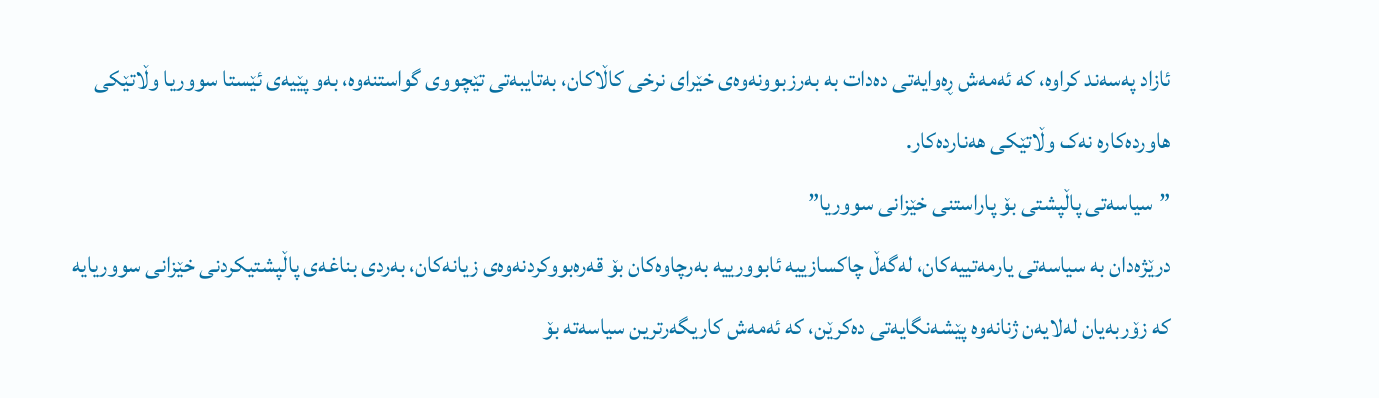ئازاد پەسەند کراوە، کە ئەمەش ڕەوایەتی دەدات بە بەرزبوونەوەی خێرای نرخی کاڵاکان، بەتایبەتی تێچووی گواستنەوە، بەو پێیەی ئێستا سووریا وڵاتێکی هاوردەکارە نەک وڵاتێکی هەناردەکار.
”سیاسەتی پاڵپشتی بۆ پاراستنی خێزانی سووریا”
درێژەدان بە سیاسەتی یارمەتییەکان، لەگەڵ چاکسازییە ئابوورییە بەرچاوەکان بۆ قەرەبووکردنەوەی زیانەکان، بەردی بناغەی پاڵپشتیکردنی خێزانی سووریایە کە زۆربەیان لەلایەن ژنانەوە پێشەنگایەتی دەکرێن، کە ئەمەش کاریگەرترین سیاسەتە بۆ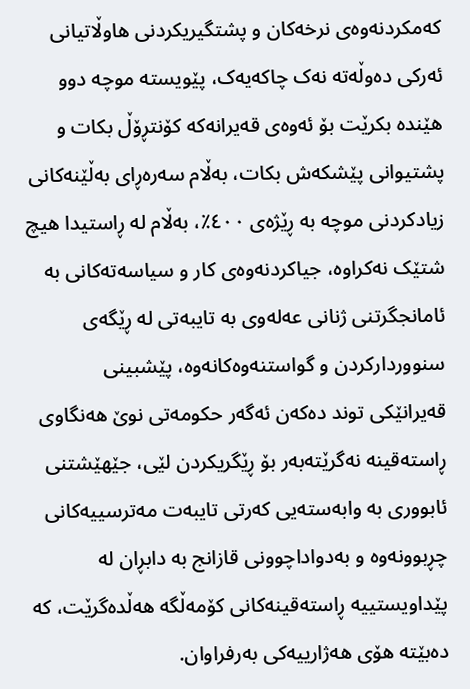کەمکردنەوەی نرخەکان و پشتگیریکردنی هاوڵاتیانی ئەرکی دەوڵەتە نەک چاکەیەک، پێویستە موچە دوو هێندە بکرێت بۆ ئەوەی قەیرانەکە کۆنتڕۆڵ بکات و پشتیوانی پێشکەش بکات، بەڵام سەرەڕای بەڵێنەکانی زیادکردنی موچە بە ڕێژەی ٤٠٠٪، بەڵام لە ڕاستیدا هیچ شتێک نەکراوە، جیاکردنەوەی کار و سیاسەتەکانی بە ئامانجگرتنی ژنانی عەلەوی بە تایبەتی لە ڕێگەی سنووردارکردن و گواستنەوەکانەوە، پێشبینی قەیرانێکی توند دەکەن ئەگەر حکومەتی نوێ هەنگاوی ڕاستەقینە نەگرێتەبەر بۆ ڕێگریکردن لێی، جێهێشتنی ئابووری بە وابەستەیی کەرتی تایبەت مەترسییەکانی چڕبوونەوە و بەدواداچوونی قازانج بە دابڕان لە پێداویستییە ڕاستەقینەکانی کۆمەڵگە هەڵدەگرێت، کە دەبێتە هۆی هەژارییەکی بەرفراوان.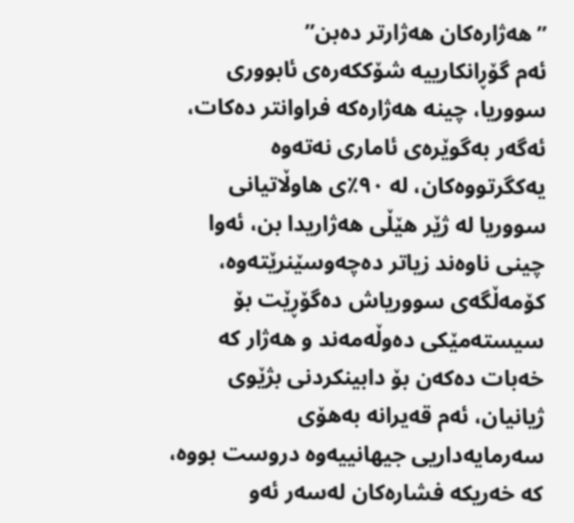”هەژارەکان هەژارتر دەبن”
ئەم گۆڕانکارییە شۆککەرەی ئابووری سووریا، چینە هەژارەکە فراوانتر دەکات، ئەگەر بەگوێرەی ئاماری نەتەوە یەکگرتووەکان، لە ٩٠٪ی هاوڵاتیانی سووریا لە ژێر هێڵی هەژاریدا بن، ئەوا چینی ناوەند زیاتر دەچەوسێنرێتەوە، کۆمەڵگەی سووریاش دەگۆڕێت بۆ سیستەمێکی دەوڵەمەند و هەژار کە خەبات دەکەن بۆ دابینکردنی بژێوی ژیانیان، ئەم قەیرانە بەهۆی سەرمایەداریی جیهانییەوە دروست بووە، کە خەریکە فشارەکان لەسەر ئەو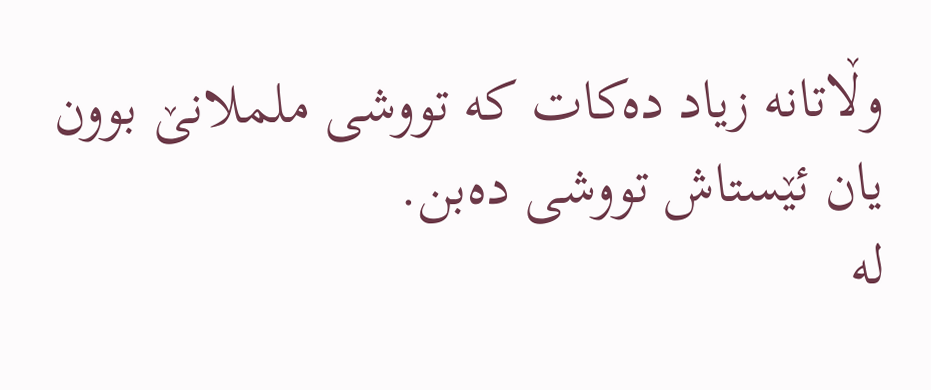وڵاتانە زیاد دەکات کە تووشی ململانێ بوون یان ئێستاش تووشی دەبن.
لە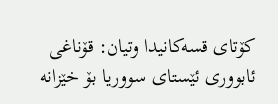کۆتای قسەکانیدا وتیان: قۆناغی ئابووری ئێستای سووریا بۆ خێزانە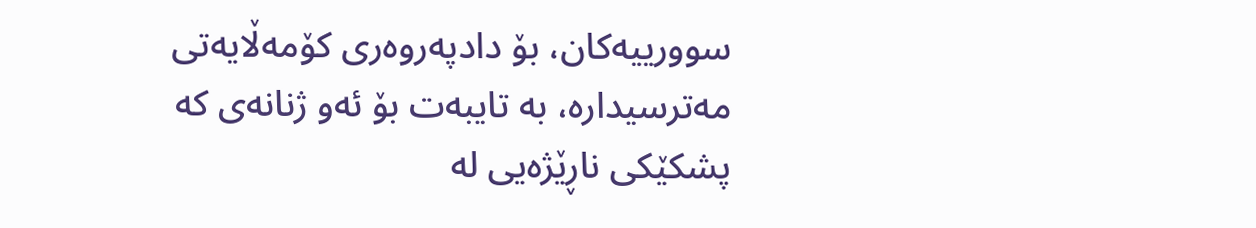سوورییەکان، بۆ دادپەروەری کۆمەڵایەتی مەترسیدارە، بە تایبەت بۆ ئەو ژنانەی کە پشکێکی ناڕێژەیی لە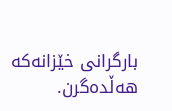بارگرانی خێزانەکە هەڵدەگرن.